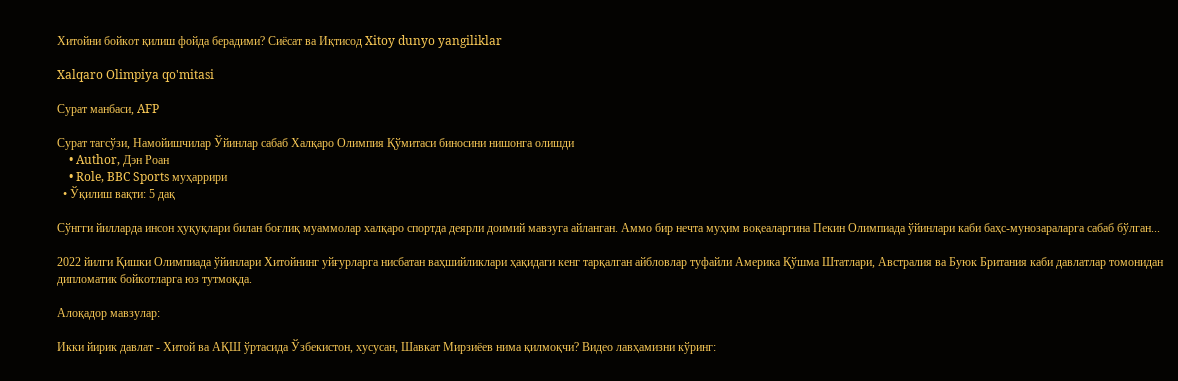Хитойни бойкот қилиш фойда берадими? Сиёсат ва Иқтисод Xitoy dunyo yangiliklar

Xalqaro Olimpiya qo'mitasi

Сурат манбаси, AFP

Сурат тагсўзи, Намойишчилар Ўйинлар сабаб Халқаро Олимпия Қўмитаси биносини нишонга олишди
    • Author, Дэн Роан
    • Role, BBC Sports муҳаррири
  • Ўқилиш вақти: 5 дақ

Сўнгги йилларда инсон ҳуқуқлари билан боғлиқ муаммолар халқаро спортда деярли доимий мавзуга айланган. Аммо бир нечта муҳим воқеаларгина Пекин Олимпиада ўйинлари каби баҳс-мунозараларга сабаб бўлган...

2022 йилги Қишки Олимпиада ўйинлари Хитойнинг уйғурларга нисбатан ваҳшийликлари ҳақидаги кенг тарқалган айбловлар туфайли Америка Қўшма Штатлари, Австралия ва Буюк Британия каби давлатлар томонидан дипломатик бойкотларга юз тутмоқда.

Алоқадор мавзулар:

Икки йирик давлат - Хитой ва АҚШ ўртасида Ўзбекистон, хусусан, Шавкат Мирзиёев нима қилмоқчи? Видео лавҳамизни кўринг: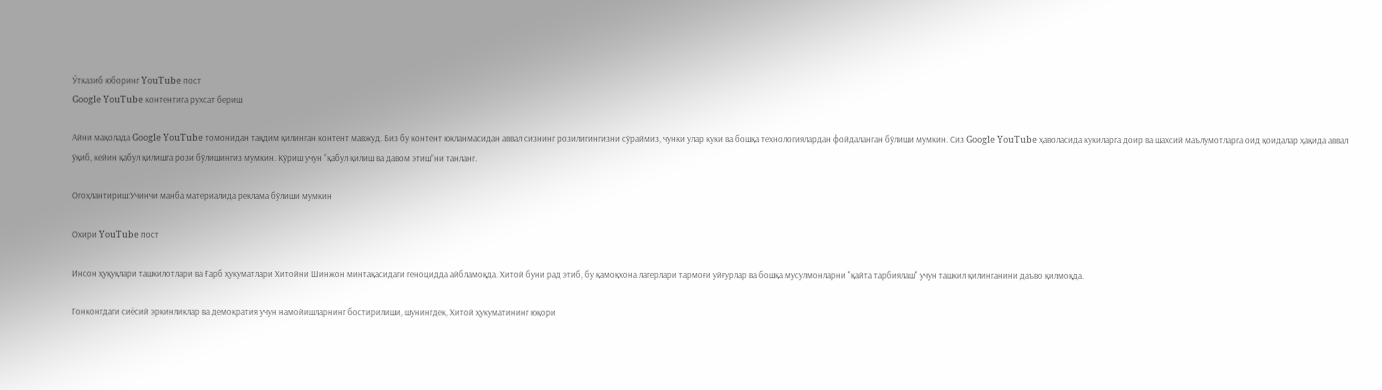Ўтказиб юборинг YouTube пост
Google YouTube контентига рухсат бериш

Айни мақолада Google YouTube томонидан тақдим қилинган контент мавжуд. Биз бу контент юкланмасидан аввал сизнинг розилигингизни сўраймиз, чунки улар куки ва бошқа технологиялардан фойдаланган бўлиши мумкин. Сиз Google YouTube ҳаволасида кукиларга доир ва шахсий маълумотларга оид қоидалар ҳақида аввал ўқиб, кейин қабул қилишга рози бўлишингиз мумкин. Кўриш учун “қабул қилиш ва давом этиш”ни танланг.

Огоҳлантириш:Учинчи манба материалида реклама бўлиши мумкин

Охири YouTube пост

Инсон ҳуқуқлари ташкилотлари ва Ғарб ҳукуматлари Хитойни Шинжон минтақасидаги геноцидда айбламоқда. Хитой буни рад этиб, бу қамоқхона лагерлари тармоғи уйғурлар ва бошқа мусулмонларни "қайта тарбиялаш" учун ташкил қилинганини даъво қилмоқда.

Гонконгдаги сиёсий эркинликлар ва демократия учун намойишларнинг бостирилиши, шунингдек, Хитой ҳукуматининг юқори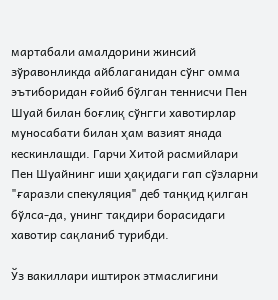мартабали амалдорини жинсий зўравонликда айблаганидан сўнг омма эътиборидан ғойиб бўлган теннисчи Пен Шуай билан боғлиқ сўнгги хавотирлар муносабати билан ҳам вазият янада кескинлашди. Гарчи Хитой расмийлари Пен Шуайнинг иши ҳақидаги гап сўзларни "ғаразли спекуляция" деб танқид қилган бўлса-да, унинг тақдири борасидаги хавотир сақланиб турибди.

Ўз вакиллари иштирок этмаслигини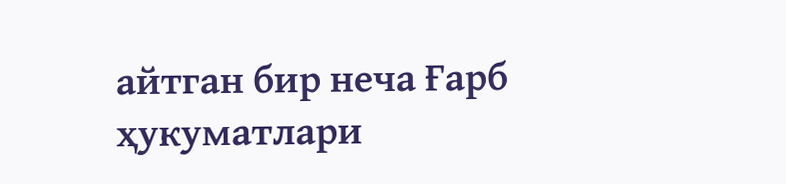айтган бир неча Ғарб ҳукуматлари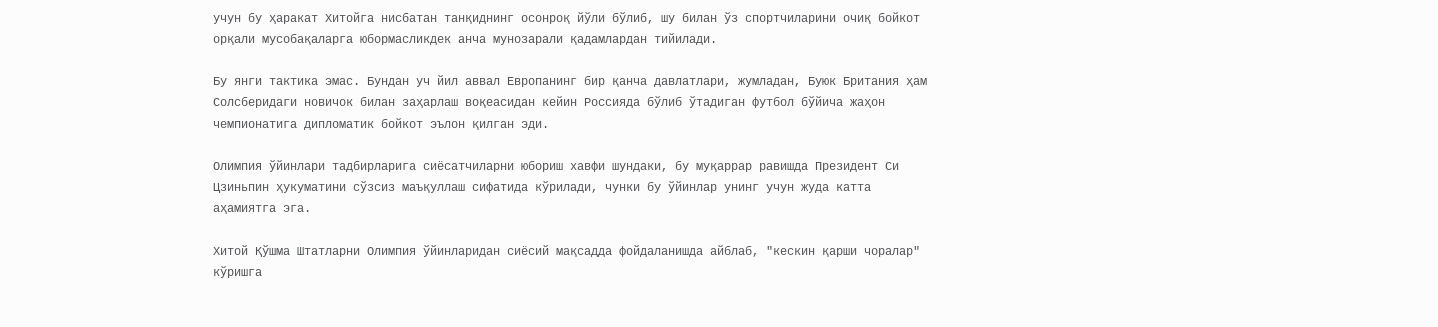учун бу ҳаракат Хитойга нисбатан танқиднинг осонроқ йўли бўлиб, шу билан ўз спортчиларини очиқ бойкот орқали мусобақаларга юбормасликдек анча мунозарали қадамлардан тийилади.

Бу янги тактика эмас. Бундан уч йил аввал Европанинг бир қанча давлатлари, жумладан, Буюк Британия ҳам Солсберидаги новичок билан заҳарлаш воқеасидан кейин Россияда бўлиб ўтадиган футбол бўйича жаҳон чемпионатига дипломатик бойкот эълон қилган эди.

Олимпия ўйинлари тадбирларига сиёсатчиларни юбориш хавфи шундаки, бу муқаррар равишда Президент Си Цзиньпин ҳукуматини сўзсиз маъқуллаш сифатида кўрилади, чунки бу ўйинлар унинг учун жуда катта аҳамиятга эга.

Хитой Қўшма Штатларни Олимпия ўйинларидан сиёсий мақсадда фойдаланишда айблаб, "кескин қарши чоралар" кўришга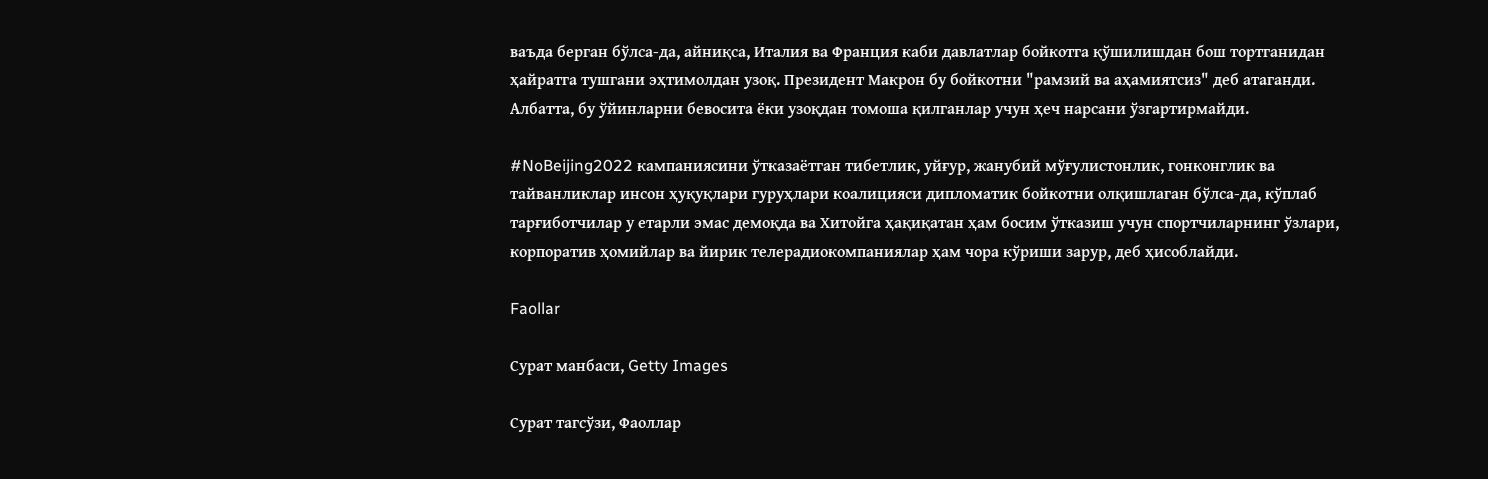ваъда берган бўлса-да, айниқса, Италия ва Франция каби давлатлар бойкотга қўшилишдан бош тортганидан ҳайратга тушгани эҳтимолдан узоқ. Президент Макрон бу бойкотни "рамзий ва аҳамиятсиз" деб атаганди. Албатта, бу ўйинларни бевосита ёки узоқдан томоша қилганлар учун ҳеч нарсани ўзгартирмайди.

#NoBeijing2022 кампаниясини ўтказаётган тибетлик, уйғур, жанубий мўғулистонлик, гонконглик ва тайванликлар инсон ҳуқуқлари гуруҳлари коалицияси дипломатик бойкотни олқишлаган бўлса-да, кўплаб тарғиботчилар у етарли эмас демоқда ва Хитойга ҳақиқатан ҳам босим ўтказиш учун спортчиларнинг ўзлари, корпоратив ҳомийлар ва йирик телерадиокомпаниялар ҳам чора кўриши зарур, деб ҳисоблайди.

Faollar

Сурат манбаси, Getty Images

Сурат тагсўзи, Фаоллар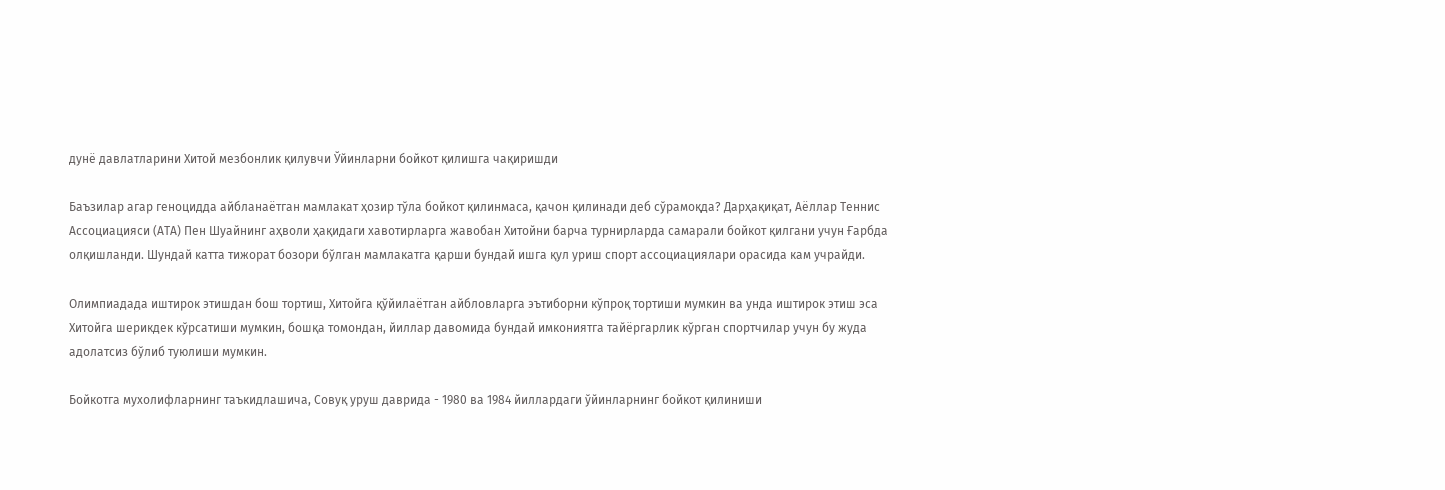дунё давлатларини Хитой мезбонлик қилувчи Ўйинларни бойкот қилишга чақиришди

Баъзилар агар геноцидда айбланаётган мамлакат ҳозир тўла бойкот қилинмаса, қачон қилинади деб сўрамоқда? Дарҳақиқат, Аёллар Теннис Ассоциацияси (АТА) Пен Шуайнинг аҳволи ҳақидаги хавотирларга жавобан Хитойни барча турнирларда самарали бойкот қилгани учун Ғарбда олқишланди. Шундай катта тижорат бозори бўлган мамлакатга қарши бундай ишга қул уриш спорт ассоциациялари орасида кам учрайди.

Олимпиадада иштирок этишдан бош тортиш, Хитойга қўйилаётган айбловларга эътиборни кўпроқ тортиши мумкин ва унда иштирок этиш эса Хитойга шерикдек кўрсатиши мумкин, бошқа томондан, йиллар давомида бундай имкониятга тайёргарлик кўрган спортчилар учун бу жуда адолатсиз бўлиб туюлиши мумкин.

Бойкотга мухолифларнинг таъкидлашича, Совуқ уруш даврида - 1980 ва 1984 йиллардаги ўйинларнинг бойкот қилиниши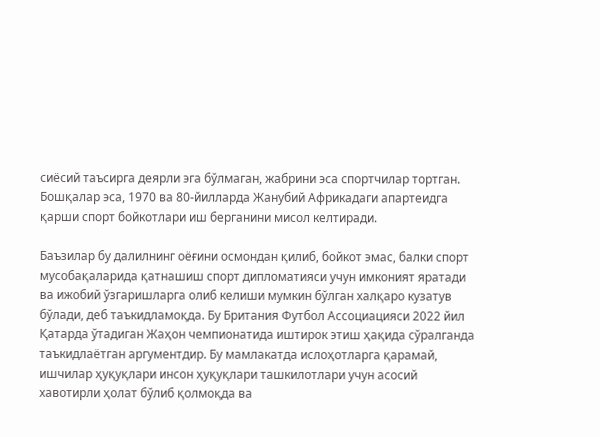сиёсий таъсирга деярли эга бўлмаган, жабрини эса спортчилар тортган. Бошқалар эса, 1970 ва 80-йилларда Жанубий Африкадаги апартеидга қарши спорт бойкотлари иш берганини мисол келтиради.

Баъзилар бу далилнинг оёғини осмондан қилиб, бойкот эмас, балки спорт мусобақаларида қатнашиш спорт дипломатияси учун имконият яратади ва ижобий ўзгаришларга олиб келиши мумкин бўлган халқаро кузатув бўлади, деб таъкидламоқда. Бу Британия Футбол Ассоциацияси 2022 йил Қатарда ўтадиган Жаҳон чемпионатида иштирок этиш ҳақида сўралганда таъкидлаётган аргументдир. Бу мамлакатда ислоҳотларга қарамай, ишчилар ҳуқуқлари инсон ҳуқуқлари ташкилотлари учун асосий хавотирли ҳолат бўлиб қолмоқда ва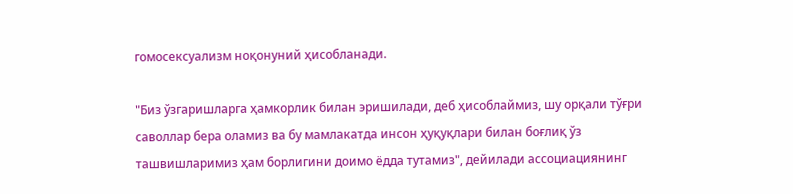гомосексуализм ноқонуний ҳисобланади.

"Биз ўзгаришларга ҳамкорлик билан эришилади, деб ҳисоблаймиз, шу орқали тўғри саволлар бера оламиз ва бу мамлакатда инсон ҳуқуқлари билан боғлиқ ўз ташвишларимиз ҳам борлигини доимо ёдда тутамиз", дейилади ассоциациянинг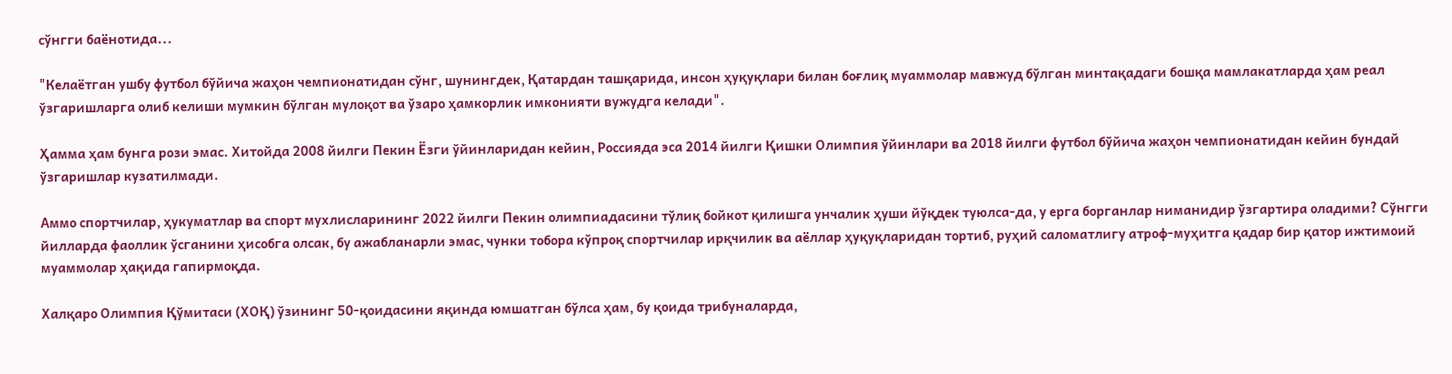сўнгги баёнотида...

"Келаётган ушбу футбол бўйича жаҳон чемпионатидан сўнг, шунингдек, Қатардан ташқарида, инсон ҳуқуқлари билан боғлиқ муаммолар мавжуд бўлган минтақадаги бошқа мамлакатларда ҳам реал ўзгаришларга олиб келиши мумкин бўлган мулоқот ва ўзаро ҳамкорлик имконияти вужудга келади".

Ҳамма ҳам бунга рози эмас. Хитойда 2008 йилги Пекин Ёзги ўйинларидан кейин, Россияда эса 2014 йилги Қишки Олимпия ўйинлари ва 2018 йилги футбол бўйича жаҳон чемпионатидан кейин бундай ўзгаришлар кузатилмади.

Аммо спортчилар, ҳукуматлар ва спорт мухлисларининг 2022 йилги Пекин олимпиадасини тўлиқ бойкот қилишга унчалик ҳуши йўқдек туюлса-да, у ерга борганлар ниманидир ўзгартира оладими? Сўнгги йилларда фаоллик ўсганини ҳисобга олсак, бу ажабланарли эмас, чунки тобора кўпроқ спортчилар ирқчилик ва аёллар ҳуқуқларидан тортиб, руҳий саломатлигу атроф-муҳитга қадар бир қатор ижтимоий муаммолар ҳақида гапирмоқда.

Халқаро Олимпия Қўмитаси (ХОҚ) ўзининг 50-қоидасини яқинда юмшатган бўлса ҳам, бу қоида трибуналарда,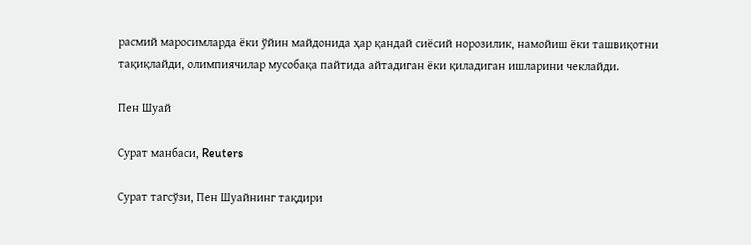расмий маросимларда ёки ўйин майдонида ҳар қандай сиёсий норозилик, намойиш ёки ташвиқотни тақиқлайди, олимпиячилар мусобақа пайтида айтадиган ёки қиладиган ишларини чеклайди.

Пен Шуай

Сурат манбаси, Reuters

Сурат тагсўзи, Пен Шуайнинг тақдири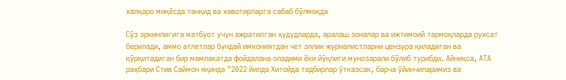халқаро миқёсда танқид ва хавотирларга сабаб бўлмоқда

Сўз эркинлигига матбуот учун ажратилган ҳудудларда, аралаш зоналар ва ижтимоий тармоқларда рухсат берилади, аммо атлетлар бундай имкониятдан чет эллик журналистларни цензура қиладиган ва қўрқитадиган бир мамлакатда фойдалана оладими ёки йўқлиги мунозарали бўлиб турибди. Айниқса, АТА раҳбари Стив Саймон яқинда "2022 йилда Хитойда тадбирлар ўтказсак, барча ўйинчиларимиз ва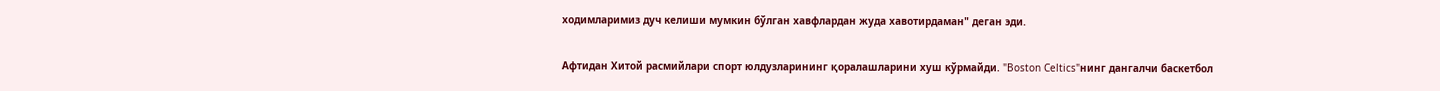ходимларимиз дуч келиши мумкин бўлган хавфлардан жуда хавотирдаман" деган эди.

Афтидан Хитой расмийлари спорт юлдузларининг қоралашларини хуш кўрмайди. "Boston Celtics"нинг дангалчи баскетбол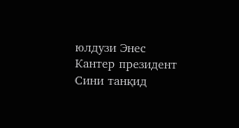юлдузи Энес Кантер президент Сини танқид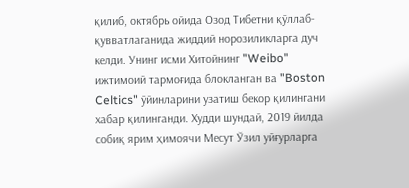қилиб, октябрь ойида Озод Тибетни қўллаб-қувватлаганида жиддий норозиликларга дуч келди. Унинг исми Хитойнинг "Weibo" ижтимоий тармоғида блокланган ва "Boston Celtics" ўйинларини узатиш бекор қилингани хабар қилинганди. Худди шундай, 2019 йилда собиқ ярим ҳимоячи Месут Ўзил уйғурларга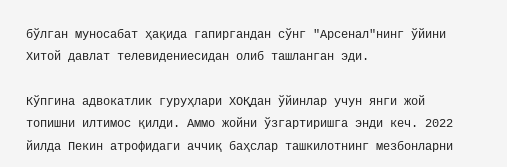бўлган муносабат ҳақида гапиргандан сўнг "Арсенал"нинг ўйини Хитой давлат телевидениесидан олиб ташланган эди.

Кўпгина адвокатлик гуруҳлари ХОҚдан ўйинлар учун янги жой топишни илтимос қилди. Аммо жойни ўзгартиришга энди кеч. 2022 йилда Пекин атрофидаги аччиқ баҳслар ташкилотнинг мезбонларни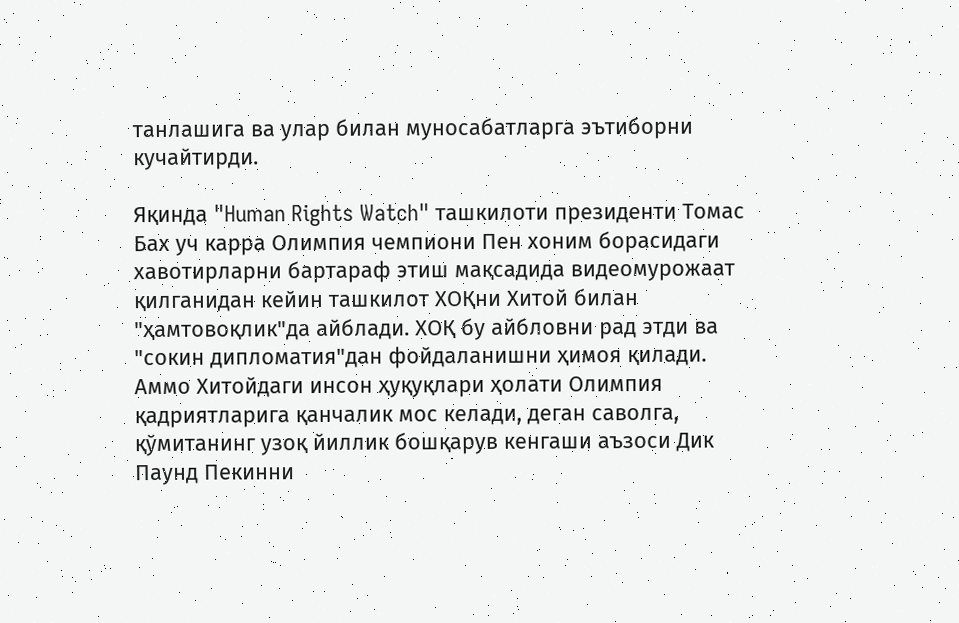танлашига ва улар билан муносабатларга эътиборни кучайтирди.

Яқинда "Human Rights Watch" ташкилоти президенти Томас Бах уч карра Олимпия чемпиони Пен хоним борасидаги хавотирларни бартараф этиш мақсадида видеомурожаат қилганидан кейин ташкилот ХОҚни Хитой билан "ҳамтовоқлик"да айблади. ХОҚ бу айбловни рад этди ва "сокин дипломатия"дан фойдаланишни ҳимоя қилади. Аммо Хитойдаги инсон ҳуқуқлари ҳолати Oлимпия қадриятларига қанчалик мос келади, деган саволга, қўмитанинг узоқ йиллик бошқарув кенгаши аъзоси Дик Паунд Пекинни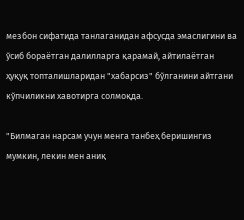мезбон сифатида танлаганидан афсусда эмаслигини ва ўсиб бораётган далилларга қарамай, айтилаётган ҳуқуқ топталишларидан "хабарсиз" бўлганини айтгани кўпчиликни хавотирга солмоқда.

"Билмаган нарсам учун менга танбеҳ беришингиз мумкин, лекин мен аниқ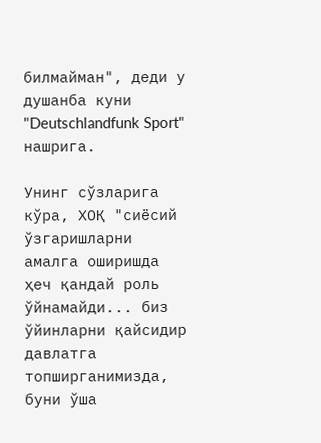билмайман", деди у душанба куни "Deutschlandfunk Sport" нашрига.

Унинг сўзларига кўра, ХОҚ "сиёсий ўзгаришларни амалга оширишда ҳеч қандай роль ўйнамайди... биз ўйинларни қайсидир давлатга топширганимизда, буни ўша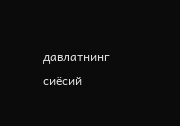давлатнинг сиёсий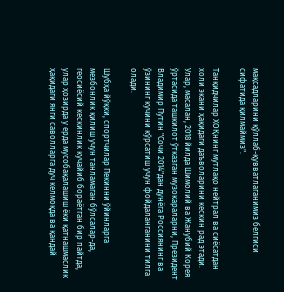мақсадларини қўллаб-қувватлаганимиз белгиси сифатида қилмаймиз".

Танқидчилар ХОҚнинг мутлақо нейтрал ва сиёсатдан холи экани ҳақидаги даъволарини кескин рад этади. Улар, масалан, 2018 йилда Шимолий ва Жанубий Корея ўртасида ташкилот ўтказган музокараларни, Президент Владимир Путин "Сочи 2014"дан дунёга Россиянинг ва ўзининг кучини кўрсатиш учун фойдаланганини тилга олади.

Шубҳа йўқки, спортчилар Пекинни ўйинларга мезбонлик қилиш учун танламаган бўлсалар-да, геосиёсий кескинлик кучайиб бораётган бир пайтда, улар ҳозирда у ерда мусобақалашиш ёки қатнашмаслик ҳақидаги янги саволларга дуч келмоқда ва қандай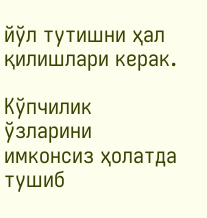йўл тутишни ҳал қилишлари керак.

Кўпчилик ўзларини имконсиз ҳолатда тушиб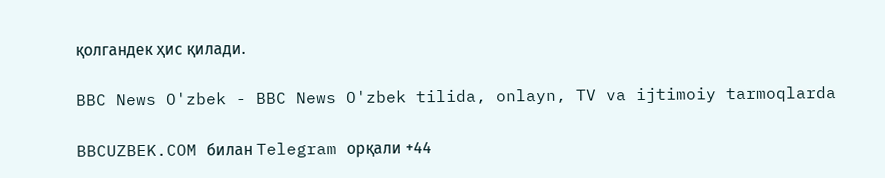қолгандек ҳис қилади.

BBC News O'zbek - BBC News O'zbek tilida, onlayn, TV va ijtimoiy tarmoqlarda

BBCUZBEK.COM билан Telegram орқали +44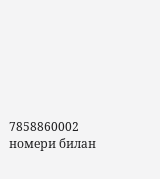7858860002 номери билан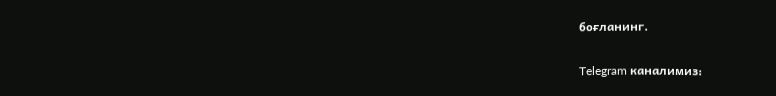боғланинг.

Telegram каналимиз: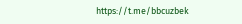https://t.me/bbcuzbek